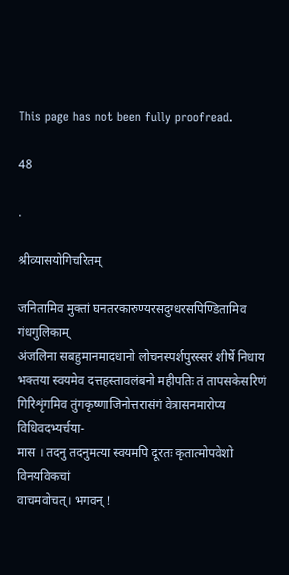This page has not been fully proofread.

48

.

श्रीव्यासयोगिचरितम्

जनितामिव मुक्तां घनतरकारुण्यरसदुग्धरसपिण्डितामिव गंधगुलिकाम्
अंजलिना सबहुमानमादधानो लोचनस्पर्शपुरस्सरं शीर्षे निधाय
भक्तया स्वयमेव दत्तहस्तावलंबनो महीपतिः तं तापसकेसरिणं
गिरिशृंगमिव तुंगकृष्णाजिनोत्तरासंगं वेत्रासनमारोप्य विधिवदभ्यर्चया-
मास । तदनु तदनुमत्या स्वयमपि दूरतः कृतात्मोपवेशो विनयविकचां
वाचमवोचत्। भगवन् !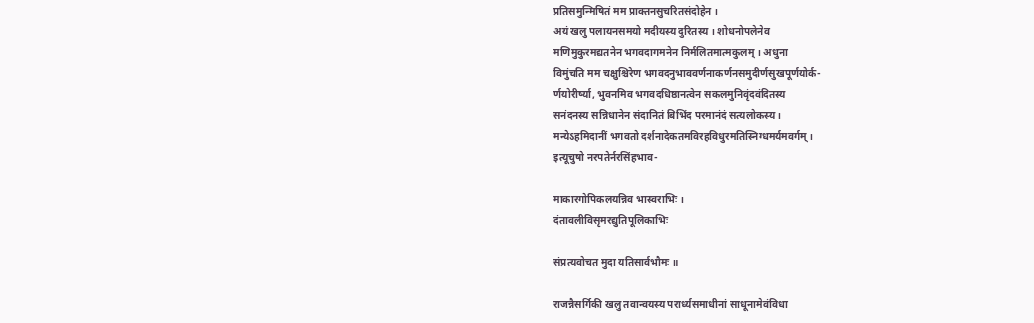प्रतिसमुन्मिषितं मम प्राक्तनसुचरितसंदोहेन ।
अयं खलु पलायनसमयो मदीयस्य दुरितस्य । शोधनोपलेनेव
मणिमुकुरमद्यतनेन भगवदागमनेन निर्मलितमात्मकुलम् । अधुना
विमुंचति मम चक्षुश्चिरेण भगवदनुभाववर्णनाकर्णनसमुदीर्णसुखपूर्णयोर्क-
र्णयोरीर्ष्या, भुवनमिव भगवदधिष्ठानत्वेन सकलमुनिवृंदवंदितस्य
सनंदनस्य सन्निधानेन संदानितं बिभिंद परमानंदं सत्यलोकस्य ।
मन्येऽहमिदानीं भगवतो दर्शनादेकतमविरहविधुरमतिस्निग्धमर्यमवर्गम् ।
इत्यूचुषो नरपतेर्नरसिंहभाव-

माकारगोपिकलयन्निव भास्वराभिः ।
दंतावलीविसृमरद्युतिपूलिकाभिः

संप्रत्यवोचत मुदा यतिसार्वभौमः ॥

राजन्नैसर्गिकी खलु तवान्वयस्य परार्ध्यसमाधीनां साधूनामेवंविधा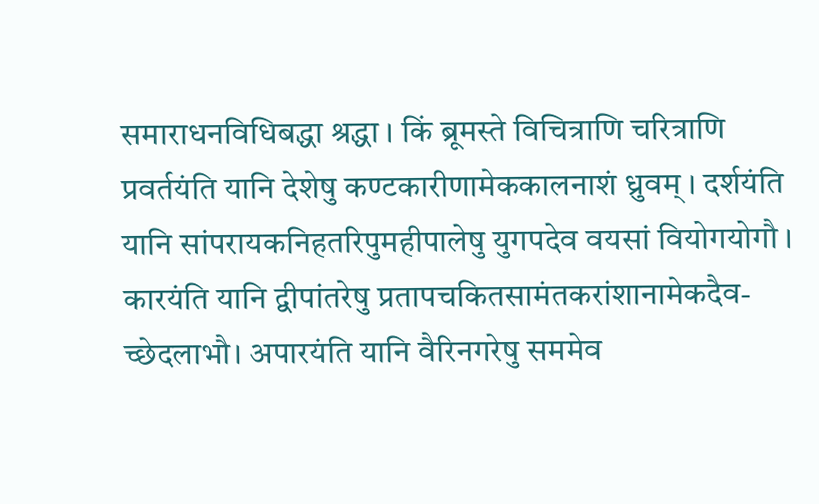समाराधनविधिबद्धा श्रद्धा । किं ब्रूमस्ते विचित्राणि चरित्राणि
प्रवर्तयंति यानि देशेषु कण्टकारीणामेककालनाशं ध्रुवम् । दर्शयंति
यानि सांपरायकनिहतरिपुमहीपालेषु युगपदेव वयसां वियोगयोगौ ।
कारयंति यानि द्वीपांतरेषु प्रतापचकितसामंतकरांशानामेकदैव-
च्छेदलाभौ। अपारयंति यानि वैरिनगरेषु सममेव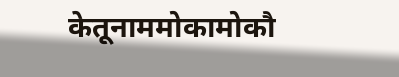केतूनाममोकामोकौ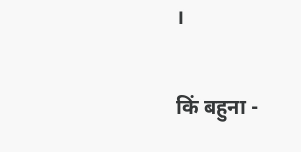।

किं बहुना -